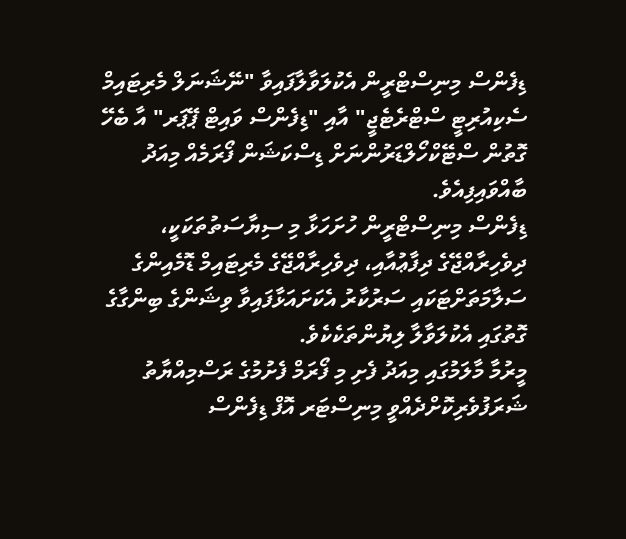ޑިފެންސް މިނިސްޓްރީން އެކުލަވާލާފައިވާ "ނޭޝަނަލް މެރިޓައިމް ސެކިއުރިޓީ ސްޓްރެޓެޖީ" އާއި "ޑިފެންސް ވައިޓް ޕޭޕަރ" އާ ބެހޭ ގޮތުން ސްޓޭކްހޯލްޑަރުންނަށް ޑިސްކަޝަން ފޯރަމެއް މިއަދު ބާއްވައިފިއެވެ.
ޑިފެންސް މިނިސްޓްރީން ހުށަހަޅާ މި ސިޔާސަތުތަކަކީ، ދިވެހިރާއްޖޭގެ ދިފާޢުއާއި، ދިވެހިރާއްޖޭގެ މެރިޓައިމް ޑޮމެއިންގެ ސަލާމަތަށްޓަކައި ސަރުކާރު އެކަށައަޅާފައިވާ ވިޝަންގެ ބިންގާގެ ގޮތުގައި އެކުލަވާލާ ލިޔުންތަކެކެވެ.
މީރުމާ މާލަމުގައި މިއަދު ފެށި މި ފޯރަމް ފެށުމުގެ ރަސްމިއްޔާތު ޝަރަފުވެރިކޮށްދެއްވީ މިނިސްޓަރ އޮފް ޑިފެންސް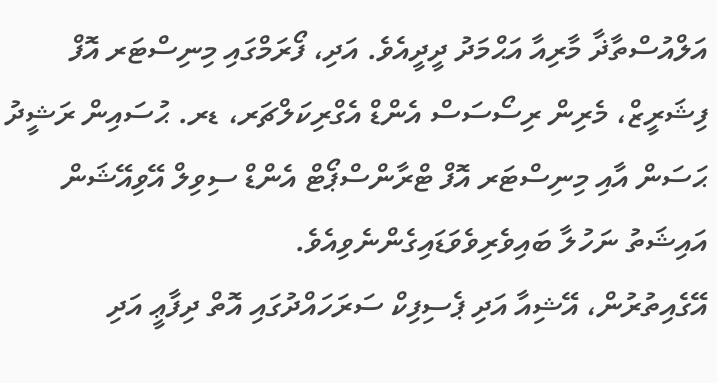އަލްއުސްތާޛާ މާރިއާ އަޙްމަދު ދީދީއެވެ. އަދި، ފޯރަމްގައި މިނިސްޓަރ އޮފް ފިޝަރީޒް، މެރިން ރިސޯސަސް އެންޑް އެގްރިކަލްޗަރ، ޑރ. ޙުސައިން ރަޝީދު ޙަސަން އާއި މިނިސްޓަރ އޮފް ޓްރާންސްޕޯޓް އެންޑް ސިވިލް އޭވިއޭޝަން އައިޝަތު ނަހުލާ ބައިވެރިވެވަޑައިގެންނެވިއެވެ.
އޭގެއިތުރުން، އޭޝިއާ އަދި ޕެސިފިކް ސަރަހައްދުގައި އޮތް ދިފާޢީ އަދި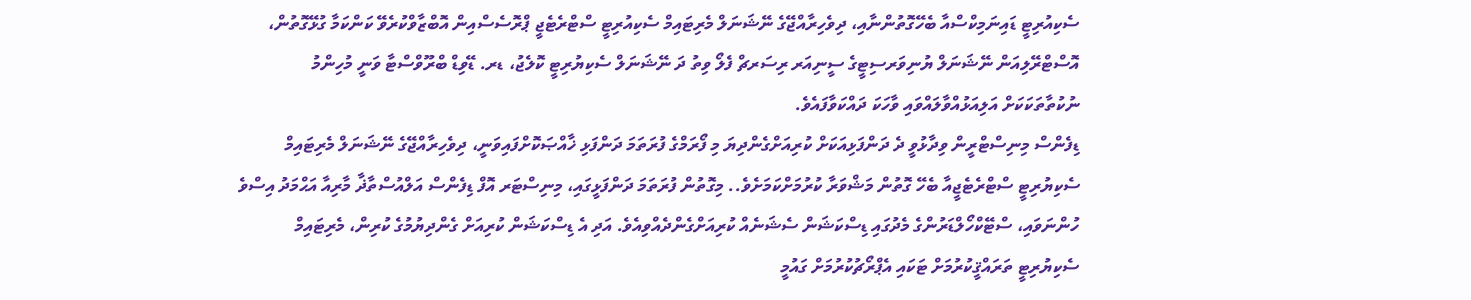ސެކިއުރިޓީ ޑައިނަމިކްސްއާ ބެހޭގޮތުންނާއި، ދިވެހިރާއްޖޭގެ ނޭޝަނަލް މެރިޓައިމް ސެކިއުރިޓީ ސްޓްރެޓެޖީ ޕްރޮސެސްއިން އޮބްޒާވްކުރެވޭ ކަންކަމާ ގުޅޭގޮތުން، އޮސްޓްރޭލިއަން ނޭޝަނަލް ޔުނިވަރސިޓީގެ ސީނިއަރ ރިސަރޗް ފެލޯ ވިތު ދަ ނޭޝަނަލް ސެކިޔުރިޓީ ކޮލެޖު، ޑރ. ޑޭވިޑް ބްރޫވްސްޓާ ވަނީ މުހިންމު ނުކުތާތަކަކަށް އަލިއަޅުއްވާލައްވައި ވާހަކަ ދައްކަވާފައެވެ.
ޑިފެންސް މިނިސްޓްރީން ވިދާޅުވީ ދެ ދަންފަޅިއަކަށް ކުރިއަށްގެންދިޔަ މި ފޯރަމްގެ ފުރަތަމަ ދަންފަޅި ޚާއްޞަކޮށްފައިވަނީ، ދިވެހިރާއްޖޭގެ ނޭޝަނަލް މެރިޓައިމް ސެކިޔުރިޓީ ސްޓްރެޓެޖީއާ ބެހޭ ގޮތުން މަޝްވަރާ ކުރުމަށްކަމަށެވެ.. މިގޮތުން ފުރަތަމަ ދަންފަޅީގައި، މިނިސްޓަރ އޮފް ޑިފެންސް އަލްއުސްތާޛާ މާރިއާ އަޙްމަދު އިސްވެ ހުންނަވައި، ސްޓޭކްހޯލްޑަރުންގެ މެދުގައި ޑިސްކަޝަން ސެޝަނެއް ކުރިއަށްގެންދެއްވިއެވެ. އަދި އެ ޑިސްކަޝަން ކުރިއަށް ގެންދިޔުމުގެ ކުރިން، މެރިޓައިމް ސެކިޔުރިޓީ ތަރައްޤީކުރުމަށް ޓަކައި އެޕްރޯޗުކުރުމަށް ގައުމީ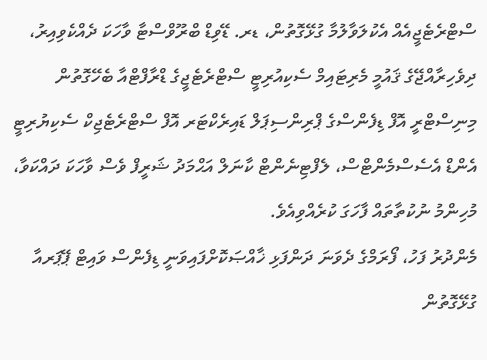ސްޓްރެޓެޖީއެއް އެކުލަވާލުމާ ގުޅޭގޮތުން، ޑރ. ޑޭވިޑް ބްރޫވްސްޓާ ވާހަކަ ދެއްކެވިއިރު، ދިވެހިރާއްޖޭގެ ޤައުމީ މެރިޓައިމް ސެކިއުރިޓީ ސްޓްރެޓެޖީގެ ޑްރާފްޓްއާ ބެހޭގޮތުން މިނިސްޓްރީ އޮފް ޑިފެންސްގެ ޕްރިންސިޕަލް ޑައިރެކްޓަރ އޮފް ސްޓްރެޓެޖިކް ސެކިޔުރިޓީ އެންޑް އެސެސްމެންޓްސް، ލެފްޓިނެންޓް ކާނަލް އަޙްމަދު ޝަރީފް ވެސް ވާހަކަ ދައްކަވާ، މުހިންމު ނުކުތާތައް ފާހަގަ ކުރެއްވިއެވެ.
މެންދުރު ފަހު، ފޯރަމްގެ ދެވަނަ ދަންފަޅި ޚާއްޞަކޮށްފައިވަނީ ޑިފެންސް ވައިޓް ޕޭޕަރއާ ގުޅޭގޮތުން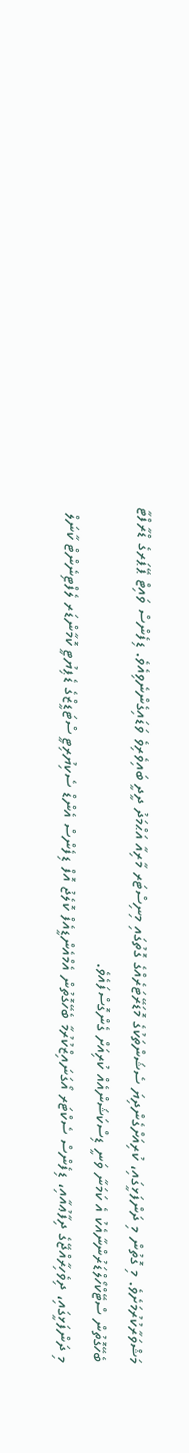މަޝްވަރާކުރުމަށެވެ. މި ގޮތުން މި ދަންފަޅީގައި، ކުރިއަށްގެންދިޔަ ސެޝަންތަކުގެ މޮޑަރޭޓަރެއްގެ ގޮތުގައި މިނިސްޓަރ މާރިއާ އަޙްމަދު ދީދީ ބައިވެރިވެ ވަޑައިގެންނެވިއެވެ. ޑިފެންސް ވައިޓް ޕޭޕަރގެ ޑްރާފްޓާ ބެހޭގޮތުން ސްޓޭކްހޯލްޑަރުންނާއެކު އެ ކަމަނާ ވަނީ ޑިސްކަޝަންއެއް ކުރިއަށް ގެންގޮސްފައެވެ.
މި ދަންފަޅީގައި، ދިވެހިރާއްޖޭގެ ދިފާޢުއާއި، ޑިފެންސް ސެކްޓަރ އޯގަނައިޒްކުރުމާ ބެހޭގޮތުން އެމްއެންޑީއެފް ކޮލެޖު އޮފް ޑިފެންސް އެންޑް ސެކިޔުރިޓީ ސްޓަޑީޒްގެ ޑެޕިޔުޓީ ކޮމާންޑަރ ލެފްޓިނެންޓް ކާނަލް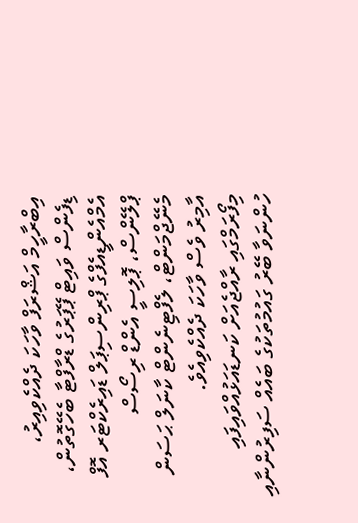އިބްރާހީމް އަޝްރަފް ވާހަކަ ދެއްކެވިއިރު، ޑިފެންސް ވައިޓް ޕޭޕަރުގެ ޑްރާފްޓާ ބެހޭގޮތުން، އެމްއެންޑީއެފްގެ ޕްރިންސިޕަލް ޑައިރެކްޓަރ އޮފް ޕްލޭންސް، ޕޮލިސީ އެންޑް ރިސޯސް މެނޭޖްމަންޓް، ލެފްޓިނެންޓް ކާނަލް ޙަސަން އާމިރު ވެސް ވާހަކަ ދެއްކެވިއެވެ.
މިފޯރަމްގައި ރާއްޖެއަށް ކަނޑައަޅުއްވައިފައި ހުންނަވާ ބޭރު ގައުމުތަކުގެ ބައެއް ސަފިރުންނާއި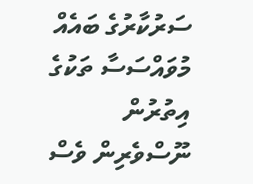ސަރުކާރުގެ ބައެއް މުވައްސަސާ ތަކުގެ އިތުރުން ނޫސްވެރިން ވެސް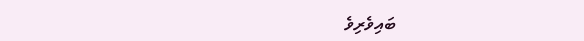ބައިވެރިވެ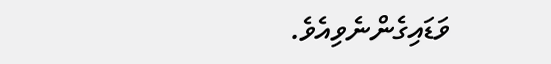ވަޑައިގެންނެވިއެވެ.